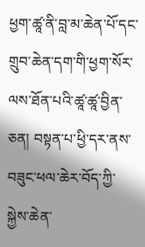ཕྱག་ཚཱ་ནི་བླ་མ་ཆེན་པོ་དང་གྲུབ་ཆེན་དག་གི་ཕྱག་སོར་ལས་ཐོན་པའི་ཚཱ་ཚཱ་བྱིན་ཅན། བསྟན་པ་ཕྱི་དར་ནས་བཟུང་ཕལ་ཆེར་བོད་ཀྱི་སྐྱེས་ཆེན་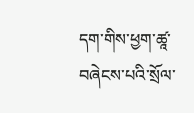དག་གིས་ཕྱག་ཚཱ་བཞེངས་པའི་སྲོལ་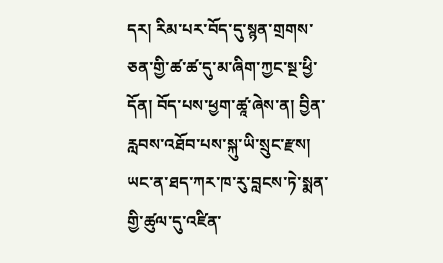དར། རིམ་པར་བོད་དུ་སྙན་གྲགས་ཅན་གྱི་ཚ་ཚ་དུ་མ་ཞིག་ཀྱང་སྔ་ཕྱི་དོན། བོད་པས་ཕྱག་ཚཱ་ཞེས་ན། བྱིན་རླབས་འཐོབ་པས་སྐུ་ཡི་སྲུང་རྫས། ཡང་ན་ཐད་ཀར་ཁ་རུ་བླངས་ཏེ་སྨན་གྱི་ཚུལ་དུ་འཛིན་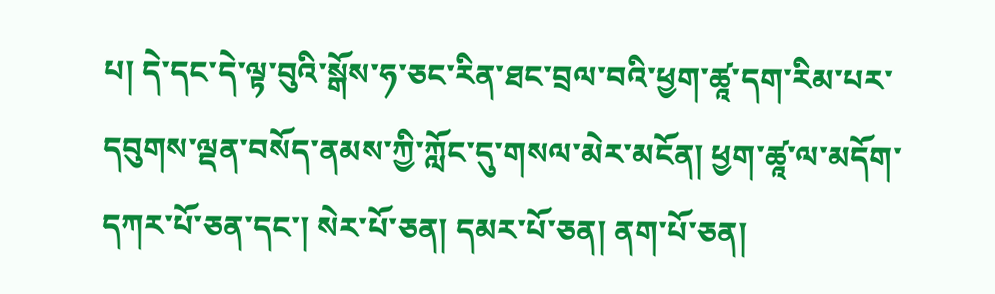པ། དེ་དང་དེ་ལྟ་བུའི་སྒོས་ཧ་ཅང་རིན་ཐང་བྲལ་བའི་ཕྱག་ཚཱ་དག་རིམ་པར་དབུགས་ལྡན་བསོད་ནམས་ཀྱི་ཀློང་དུ་གསལ་མེར་མངོན། ཕྱག་ཚཱ་ལ་མདོག་དཀར་པོ་ཅན་དང་། སེར་པོ་ཅན། དམར་པོ་ཅན། ནག་པོ་ཅན།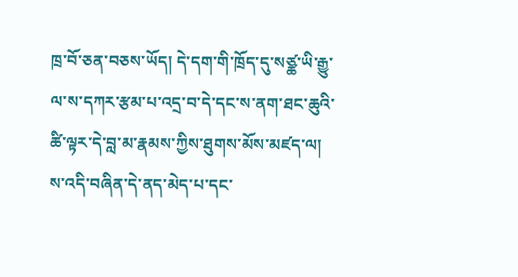ཁྲ་བོ་ཅན་བཅས་ཡོད། དེ་དག་གི་ཁྲོད་དུ་སཙྪ་ཡི་རྒྱུ་ལ་ས་དཀར་རྩམ་པ་འདྲ་བ་དེ་དང་ས་ནག་ཐང་ཆུའི་ཚི་ལྟར་དེ་བླ་མ་རྣམས་ཀྱིས་ཐུགས་མོས་མཛད་ལ། ས་འདི་བཞིན་དེ་ནད་མེད་པ་དང་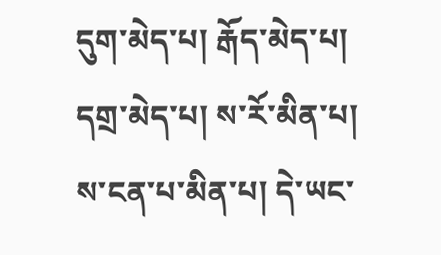དུག་མེད་པ། རྒོད་མེད་པ། དགྲ་མེད་པ། ས་རོ་མིན་པ། ས་ངན་པ་མིན་པ། དེ་ཡང་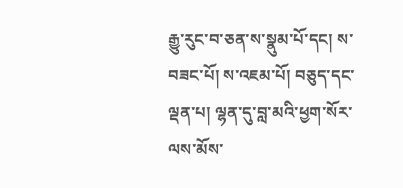རྒྱུ་རུང་བ་ཅན་ས་སྣུམ་པོ་དང། ས་བཟང་པོ། ས་འཇམ་པོ། བཅུད་དང་ལྡན་པ། ལྷན་དུ་བླ་མའི་ཕྱག་སོར་ལས་མོས་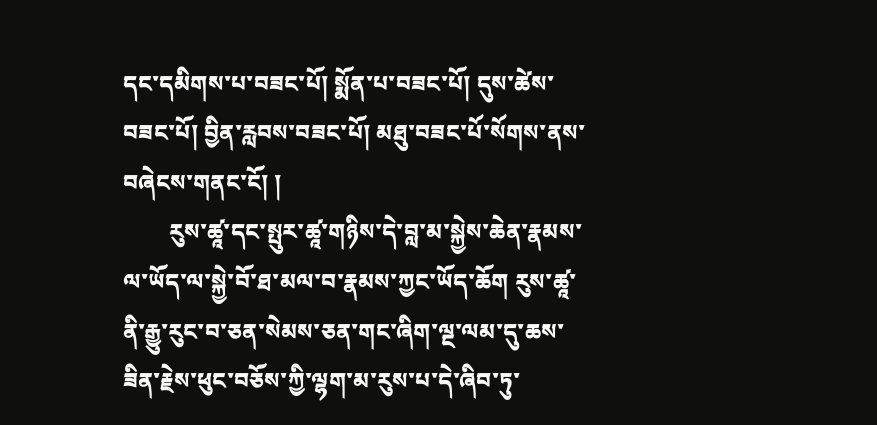དང་དམིགས་པ་བཟང་པོ། སྨོན་པ་བཟང་པོ། དུས་ཚེས་བཟང་པོ། བྱིན་རླབས་བཟང་པོ། མཐུ་བཟང་པོ་སོགས་ནས་བཞེངས་གནང་ངོ། །
        རུས་ཚཱ་དང་སྤུར་ཚཱ་གཉིས་དེ་བླ་མ་སྐྱེས་ཆེན་རྣམས་ལ་ཡོད་ལ་སྐྱེ་བོ་ཐ་མལ་བ་རྣམས་ཀྱང་ཡོད་ཆོག རུས་ཚཱ་ནི་རྒྱུ་རུང་བ་ཅན་སེམས་ཅན་གང་ཞིག་ལྔ་ལམ་དུ་ཆས་ཟིན་རྗེས་ཕུང་བཅོས་ཀྱི་ལྷག་མ་རུས་པ་དེ་ཞིབ་ཏུ་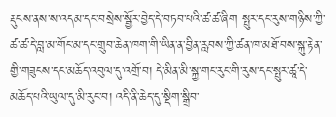རྡུངས་ནས་ས་འདམ་དང་བསྲེས་སྦྱོར་བྱེད་དེ་བཏབ་པའི་ཚ་ཚ་ཞིག སྤུར་དང་རུས་གཉིས་ཀྱི་ཚ་ཚ་དེ་བླ་མ་གོང་མ་དང་གྲུབ་ཆེན་ཁག་གི་ཡིན་ན་བྱིན་རླབས་ཀྱི་ཚན་ཁ་མཐོ་བས་སྐུ་རྟེན་གྱི་གཟུངས་དང་མཆོད་འབུལ་དུ་འགྲོ་བ། དེ་མིན་མི་སྐྱ་གང་རུང་གི་རུས་དང་སྤུར་ཚཱ་དེ་མཆོད་པའི་ཡུལ་དུ་མི་རུང་བ། འདི་ནི་ཆེད་དུ་སྡིག་སྒྲིབ་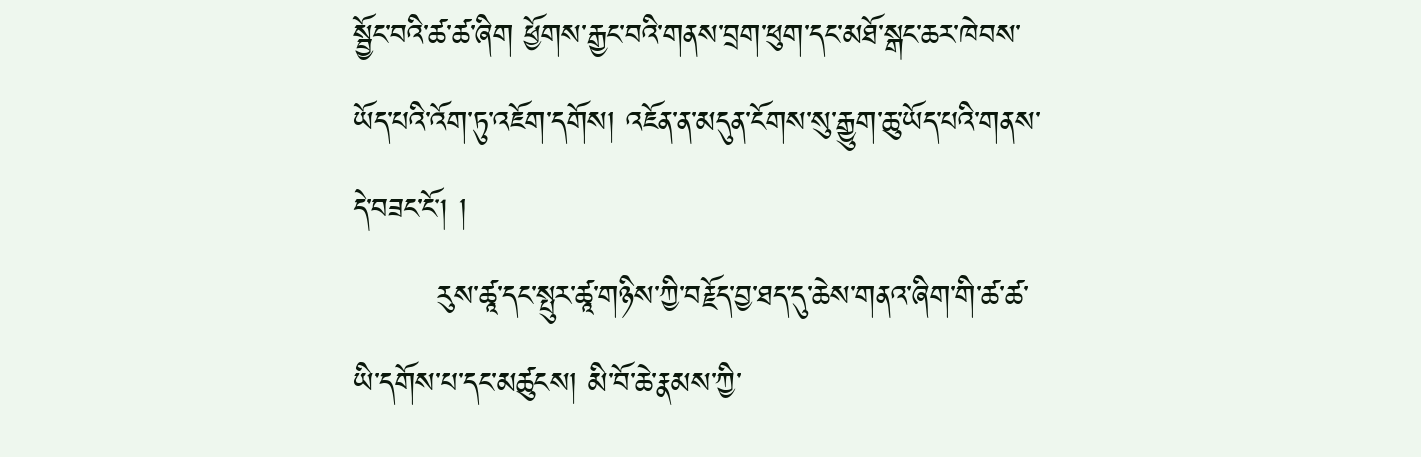སྦྱོང་བའི་ཚ་ཚ་ཞིག ཕྱོགས་རྒྱང་བའི་གནས་བྲག་ཕུག་དང་མཐོ་སྒང་ཆར་ཁེབས་ཡོད་པའི་འོག་ཏུ་འཇོག་དགོས། འཇོན་ན་མདུན་ངོགས་སུ་རྒྱུག་ཆུ་ཡོད་པའི་གནས་དེ་བཟང་ངོ། །
        རུས་ཚཱ་དང་སྤུར་ཚཱ་གཉིས་ཀྱི་བརྗོད་བྱ་ཐད་དུ་ཆེས་གནའ་ཞིག་གི་ཚ་ཚ་ཡི་དགོས་པ་དང་མཚུངས། མི་བོ་ཆེ་རྣམས་ཀྱི་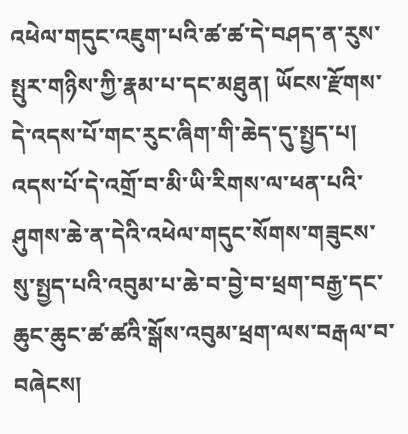འཕེལ་གདུང་འཇུག་པའི་ཚ་ཚ་དེ་བཤད་ན་རུས་སྤུར་གཉིས་ཀྱི་རྣམ་པ་དང་མཐུན། ཡོངས་རྫོགས་དེ་འདས་པོ་གང་རུང་ཞིག་གི་ཆེད་དུ་སྤྱད་པ། འདས་པོ་དེ་འགྲོ་བ་མི་ཡི་རིགས་ལ་ཕན་པའི་ཤུགས་ཆེ་ན་དེའི་འཕེལ་གདུང་སོགས་གཟུངས་སུ་སྤྱད་པའི་འབུམ་པ་ཆེ་བ་བྱེ་བ་ཕྲག་བརྒྱ་དང་ཆུང་ཆུང་ཚ་ཚའི་སྒོས་འབུམ་ཕྲག་ལས་བརྒལ་བ་བཞེངས།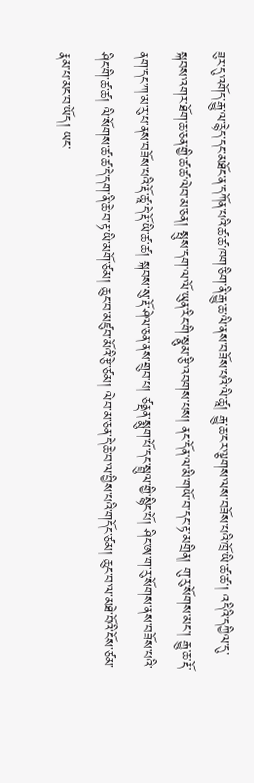ཟུར་དུ་འགོད་རྒྱུ་ལ་རྙེད་དང་མཐོང་ན་དཀོན་པའི་ཚ་ཚ་ཁག་ཅིག་ནི་རྒྱུ་ཆ་ལི་ནས་བཟོས་པའི་ལི་ཚཱ། རྒྱུ་ཆ་ངར་ལྕགས་ལས་བཟོས་པའི་ཁྲོ་ཡི་ཚ་ཚ་། འདིའི་དཀྱིལ་དུ་སྐབས་འགར་ཐོག་ཆ་ཅན་གྱི་ཚ་ཚ་ལེབ་མ་ཅན། སྤུས་དག་ལ་ལོ་ཡུན་རིང་གི་སྣུམ་རྩི་འབགས་པས། ནང་དོན་ལ་མི་གཡོ་བ་དང་རྟ་མགྲིན། གུ་རུ་སོགས་མང་། རྒྱུ་ཆ་རྡོ་ནག་དང་ཀ་མ་རུ་པ་ནས་བཟོས་པའི་རྡོ་ཚཱ་དེ་རྡོ་ཡི་ཚ་ཚ། སྐབས་སུ་རྡོ་ཤེལ་ཅན་ནས་གྲུབ་པ། ཙནྡན་སྨུག་པོ་དང་སྦྲུལ་གྱི་སྙིང་པོ། ཤིང་ཨ་ག་རུ་སོགས་ནས་བཟོས་པའི་ཤིང་གི་ཚ་ཚ། ལི་སོགས་ཚ་ཚ་དེ་དག་ནི་ཆེ་བ་རྟ་ཡི་མགོ་ཙམ། ཆུང་བ་མཛུབ་མོའི་རྩེ་ཙམ། ལེབ་མ་ཅན་དེ་ཆེ་བ་ལ་བྱིས་པའི་གདོང་ཙམ། ཆུང་བ་ལ་མཐེ་བོའི་ངོས་ཙམ་རྣམ་པ་མང་བ་ཡོད། ཡང་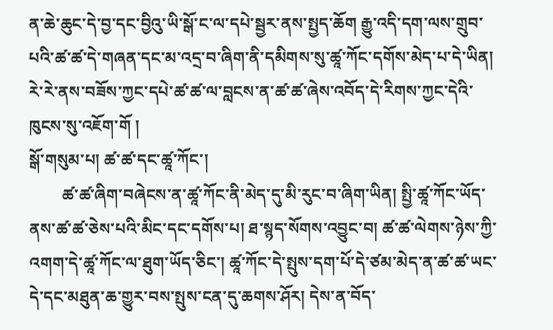ན་ཆེ་ཆུང་དེ་བྱ་དང་བྱིའུ་ཡི་སྒོ་ང་ལ་དཔེ་སྦྱར་ནས་སྤྱད་ཆོག རྒྱུ་འདི་དག་ལས་གྲུབ་པའི་ཚ་ཚ་དེ་གཞན་དང་མ་འདྲ་བ་ཞིག་ནི་དམིགས་སུ་ཚཱ་ཀོང་དགོས་མེད་པ་དེ་ཡིན། རེ་རེ་ནས་བཟོས་ཀྱང་དཔེ་ཚ་ཚ་ལ་བླངས་ན་ཚ་ཚ་ཞེས་འབོད་དེ་རིགས་ཀྱང་དེའི་ཁུངས་སུ་འཇོག་གོ །
སྒོ་གསུམ་པ། ཚ་ཚ་དང་ཚཱ་ཀོང་།
        ཚ་ཚ་ཞིག་བཞེངས་ན་ཚཱ་ཀོང་ནི་མེད་དུ་མི་རུང་བ་ཞིག་ཡིན། སྤྱི་ཚཱ་ཀོང་ཡོད་ནས་ཚ་ཚ་ཅེས་པའི་མིང་དང་དགོས་པ། ཐ་སྙད་སོགས་འབྱུང་བ། ཚ་ཚ་ལེགས་ཉེས་ཀྱི་འགག་དེ་ཚཱ་ཀོང་ལ་ཐུག་ཡོད་ཅིང་། ཚཱ་ཀོང་དེ་སྤུས་དག་པོ་དེ་ཙམ་མེད་ན་ཚ་ཚ་ཡང་དེ་དང་མཐུན་ཆ་གྱུར་བས་སྤུས་ངན་དུ་ཆགས་ཤོར། དེས་ན་བོད་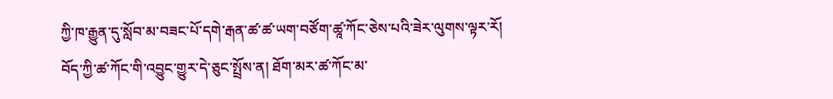ཀྱི་ཁ་རྒྱུན་དུ་སློབ་མ་བཟང་པོ་དགེ་རྒན་ཚ་ཚ་ཡག་བཙོག་ཚཱ་ཀོང་ཅེས་པའི་ཟེར་ལུགས་ལྟར་རོ།
བོད་ཀྱི་ཚ་ཀོང་གི་འབྱུང་གྱུར་དེ་ཅུང་སྤྲོས་ན། ཐོག་མར་ཚ་ཀོང་མ་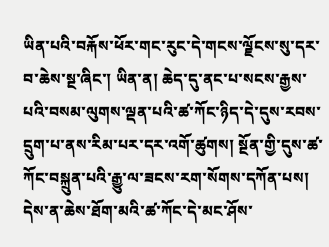ཡིན་པའི་བརྐོས་ཕོར་གང་རུང་དེ་གངས་ལྗོངས་སུ་དར་བ་ཆེས་སྔ་ཞིང་། ཡིན་ན། ཆེད་དུ་ནང་པ་སངས་རྒྱས་པའི་བསམ་ལུགས་ལྡན་པའི་ཚ་ཀོང་ཉིད་དེ་དུས་རབས་དྲུག་པ་ནས་རིམ་པར་དར་འགོ་ཚུགས། སྔོན་གྱི་དུས་ཚ་ཀོང་བསྐྲུན་པའི་རྒྱུ་ལ་ཟངས་རག་སོགས་དཀོན་པས། དེས་ན་ཆེས་ཐོག་མའི་ཚ་ཀོང་དེ་མང་ཤོས་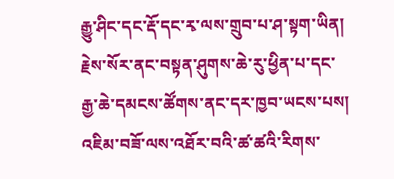རྒྱུ་ཤིང་དང་རྡོ་དང་རྭ་ལས་གྲུབ་པ་ཤ་སྟག་ཡིན། རྗེས་སོར་ནང་བསྟན་ཤུགས་ཆེ་རུ་ཕྱིན་པ་དང་རྒྱ་ཆེ་དམངས་ཚོགས་ནང་དར་ཁྱབ་ཡངས་པས། འཇིམ་བཟོ་ལས་འཐོར་བའི་ཚ་ཚའི་རིགས་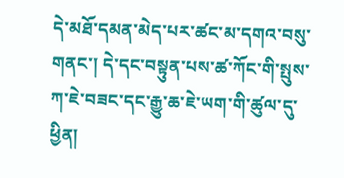དེ་མཐོ་དམན་མེད་པར་ཚང་མ་དགའ་བསུ་གནང་། དེ་དང་བསྟུན་པས་ཚ་ཀོང་གི་སྤུས་ཀ་ཇེ་བཟང་དང་རྒྱུ་ཆ་ཇེ་ཡག་གི་ཚུལ་དུ་ཕྱིན།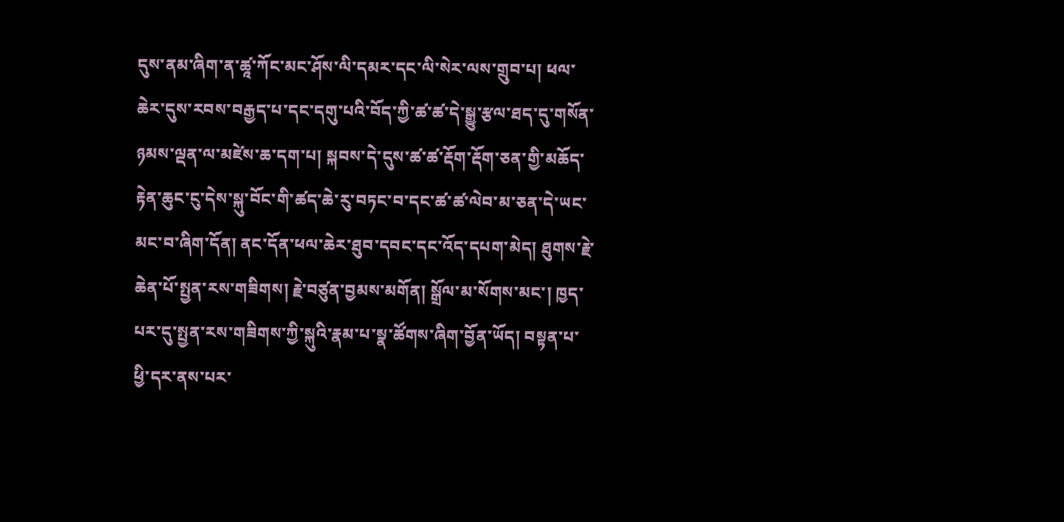དུས་ནམ་ཞིག་ན་ཚཱ་ཀོང་མང་ཤོས་ལི་དམར་དང་ལི་སེར་ལས་གྲུབ་པ། ཕལ་ཆེར་དུས་རབས་བརྒྱད་པ་དང་དགུ་པའི་བོད་ཀྱི་ཚ་ཚ་དེ་སྒྱུ་རྩལ་ཐད་དུ་གསོན་ཉམས་ལྡན་ལ་མཛེས་ཆ་དག་པ། སྐབས་དེ་དུས་ཚ་ཚ་རྡོག་རྡོག་ཅན་གྱི་མཆོད་རྟེན་ཆུང་ངུ་དེས་སྐུ་བོང་གི་ཚད་ཆེ་རུ་བཏང་བ་དང་ཚ་ཚ་ལེབ་མ་ཅན་དེ་ཡང་མང་བ་ཞིག་དོན། ནང་དོན་ཕལ་ཆེར་ཐུབ་དབང་དང་འོད་དཔག་མེད། ཐུགས་རྗེ་ཆེན་པོ་སྤྱན་རས་གཟིགས། རྗེ་བཙུན་བྱམས་མགོན། སྒྲོལ་མ་སོགས་མང་། ཁྱད་པར་དུ་སྤྱན་རས་གཟིགས་ཀྱི་སྐུའི་རྣམ་པ་སྣ་ཚོགས་ཞིག་བྱོན་ཡོད། བསྟན་པ་ཕྱི་དར་ནས་པར་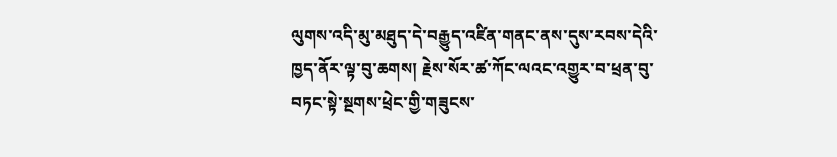ལུགས་འདི་མུ་མཐུད་དེ་བརྒྱུད་འཛིན་གནང་ནས་དུས་རབས་དེའི་ཁྱད་ནོར་ལྟ་བུ་ཆགས། རྗེས་སོར་ཚ་ཀོང་ལའང་འགྱུར་བ་ཕྲན་བུ་བཏང་སྟེ་སྔགས་ཕྲེང་གྱི་གཟུངས་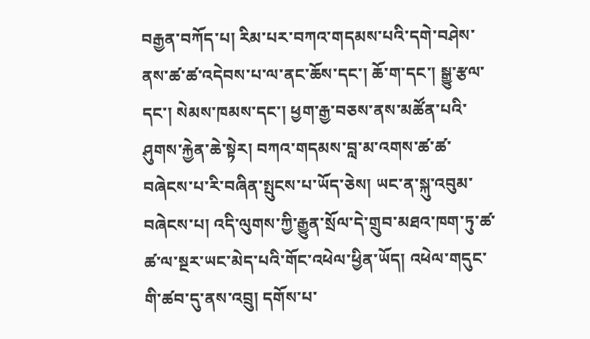བརྒྱན་བཀོད་པ། རིམ་པར་བཀའ་གདམས་པའི་དགེ་བཤེས་ནས་ཚ་ཚ་འདེབས་པ་ལ་ནང་ཆོས་དང་། ཆོ་ག་དང་། སྒྱུ་རྩལ་དང་། སེམས་ཁམས་དང་། ཕྱག་རྒྱ་བཅས་ནས་མཚོན་པའི་ཤུགས་རྐྱེན་ཆེ་སྟེར། བཀའ་གདམས་བླ་མ་འགས་ཚ་ཚ་བཞེངས་པ་རི་བཞིན་སྤུངས་པ་ཡོད་ཅེས། ཡང་ན་སྐུ་འབུམ་བཞེངས་པ། འདི་ལུགས་ཀྱི་རྒྱུན་སྲོལ་དེ་གྲུབ་མཐའ་ཁག་ཏུ་ཚ་ཚ་ལ་སྔར་ཡང་མེད་པའི་གོང་འཕེལ་ཕྱིན་ཡོད། འཕེལ་གདུང་གི་ཚབ་དུ་ནས་འབྲུ། དགོས་པ་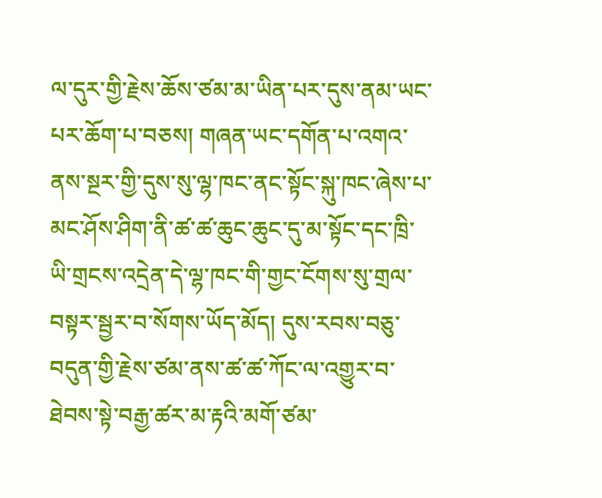ལ་དུར་གྱི་རྗེས་ཆོས་ཙམ་མ་ཡིན་པར་དུས་ནམ་ཡང་པར་ཆོག་པ་བཅས། གཞན་ཡང་དགོན་པ་འགའ་ནས་སྔར་གྱི་དུས་སུ་ལྷ་ཁང་ནང་སྟོང་སྐུ་ཁང་ཞེས་པ་མང་ཤོས་ཤིག་ནི་ཚ་ཚ་ཆུང་ཆུང་དུ་མ་སྟོང་དང་ཁྲི་ཡི་གྲངས་འདྲེན་དེ་ལྷ་ཁང་གི་གྱང་ངོགས་སུ་གྲལ་བསྟར་སྦྱར་བ་སོགས་ཡོད་མོད། དུས་རབས་བཅུ་བདུན་གྱི་རྗེས་ཙམ་ནས་ཚ་ཚ་ཀོང་ལ་འགྱུར་བ་ཐེབས་སྟེ་བརྒྱ་ཚར་མ་རྟའི་མགོ་ཙམ་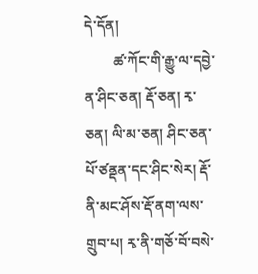དེ་དོན།
        ཚ་ཀོང་གི་རྒྱུ་ལ་དབྱེ་ན་ཤིང་ཅན། རྡོ་ཅན། རྭ་ཅན། ལི་མ་ཅན། ཤིང་ཅན་པོ་ཙནྡན་དང་ཤིང་སེར། རྡོ་ནི་མང་ཤོས་རྡོ་ནག་ལས་གྲུབ་པ། རྭ་ནི་གཅོ་བོ་བསེ་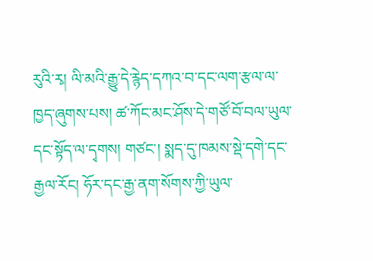རུའི་རྭ། ལི་མའི་རྒྱུ་དེ་རྙེད་དཀའ་བ་དང་ལག་རྩལ་ལ་ཁྱད་ཞུགས་པས། ཚ་ཀོང་མང་ཤོས་དེ་གཙོ་བོ་བལ་ཡུལ་དང་སྟོད་ལ་དྭགས། གཙང་། སྨད་དུ་ཁམས་སྡེ་དགེ་དང་རྒྱལ་རོང། ཧོར་དང་རྒྱ་ནག་སོགས་ཀྱི་ཡུལ་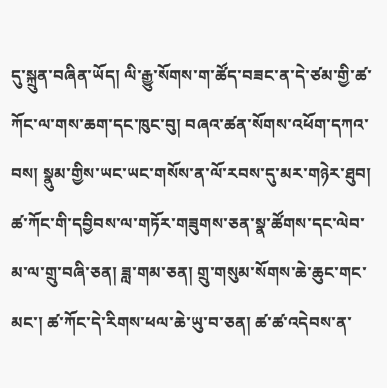དུ་སྐྲུན་བཞིན་ཡོད། ལི་རྒྱུ་སོགས་ག་ཚོད་བཟང་ན་དེ་ཙམ་གྱི་ཚ་ཀོང་ལ་གས་ཆག་དང་ཁུང་བུ། བཞའ་ཚན་སོགས་འཕོག་དཀའ་བས། སྣུམ་གྱིས་ཡང་ཡང་གསོས་ན་ལོ་རབས་དུ་མར་གཉེར་ཐུབ། ཚ་ཀོང་གི་དབྱིབས་ལ་གཏོར་གཟུགས་ཅན་སྣ་ཚོགས་དང་ལེབ་མ་ལ་གྲུ་བཞི་ཅན། ཟླ་གམ་ཅན། གྲུ་གསུམ་སོགས་ཆེ་ཆུང་གང་མང་། ཚ་ཀོང་དེ་རིགས་ཕལ་ཆེ་ཡུ་བ་ཅན། ཚ་ཚ་འདེབས་ན་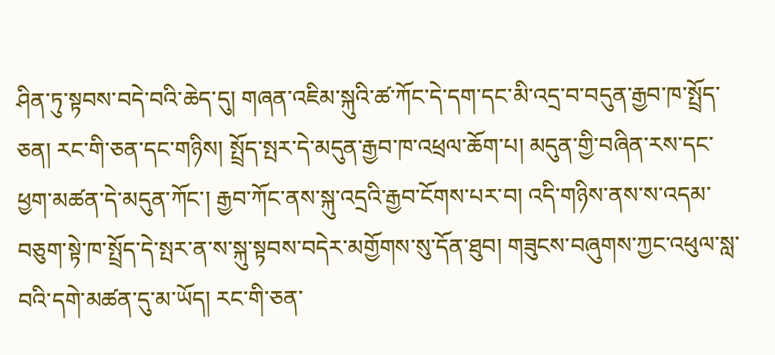ཤིན་ཏུ་སྟབས་བདེ་བའི་ཆེད་དུ། གཞན་འཇིམ་སྐུའི་ཚ་ཀོང་དེ་དག་དང་མི་འདྲ་བ་བདུན་རྒྱབ་ཁ་སྤྲོད་ཅན། རང་གི་ཅན་དང་གཉིས། སྤྲོད་སྤར་དེ་མདུན་རྒྱབ་ཁ་འཕྲལ་ཆོག་པ། མདུན་གྱི་བཞིན་རས་དང་ཕྱག་མཚན་དེ་མདུན་ཀོང་། རྒྱབ་ཀོང་ནས་སྐུ་འདྲའི་རྒྱབ་ངོགས་པར་བ། འདི་གཉིས་ནས་ས་འདམ་བཅུག་སྟེ་ཁ་སྤྲོད་དེ་སྤར་ན་ས་སྐུ་སྟབས་བདེར་མགྱོགས་སུ་དོན་ཐུབ། གཟུངས་བཞུགས་ཀྱང་འཕུལ་སླ་བའི་དགེ་མཚན་དུ་མ་ཡོད། རང་གི་ཅན་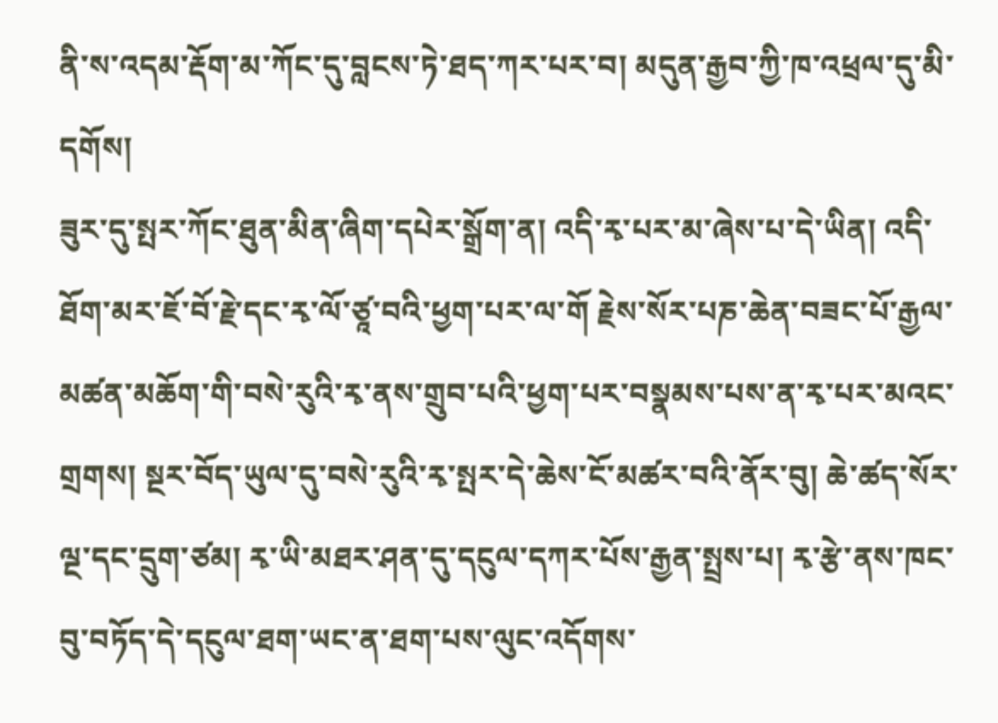ནི་ས་འདམ་རྡོག་མ་ཀོང་དུ་བླངས་ཏེ་ཐད་ཀར་པར་བ། མདུན་རྒྱབ་ཀྱི་ཁ་འཕྲལ་དུ་མི་དགོས།
ཟུར་དུ་སྤར་ཀོང་ཐུན་མིན་ཞིག་དཔེར་སྒྲོག་ན། འདི་རྭ་པར་མ་ཞེས་པ་དེ་ཡིན། འདི་ཐོག་མར་ཇོ་བོ་རྗེ་དང་རྭ་ལོ་ཙཱ་བའི་ཕྱག་པར་ལ་གོ རྗེས་སོར་པཎ་ཆེན་བཟང་པོ་རྒྱལ་མཚན་མཆོག་གི་བསེ་རུའི་རྭ་ནས་གྲུབ་པའི་ཕྱག་པར་བསྣམས་པས་ན་རྭ་པར་མའང་གྲགས། སྔར་བོད་ཡུལ་དུ་བསེ་རུའི་རྭ་སྤར་དེ་ཆེས་ངོ་མཚར་བའི་ནོར་བུ། ཆེ་ཚད་སོར་ལྔ་དང་དྲུག་ཙམ། རྭ་ཡི་མཐར་ཤན་དུ་དངུལ་དཀར་པོས་རྒྱན་སྤྲས་པ། རྭ་རྩེ་ནས་ཁང་བུ་བཏོད་དེ་དངུལ་ཐག་ཡང་ན་ཐག་པས་ལུང་འདོགས་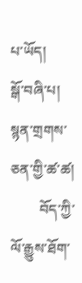པ་ཡོད།
སྒོ་བཞི་པ། སྙན་གྲགས་ཅན་གྱི་ཚ་ཚ།
        བོད་ཀྱི་ལོ་རྒྱུས་ཐོག་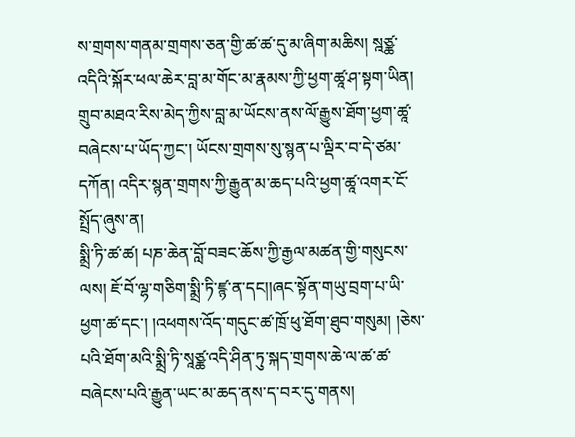ས་གྲགས་གནམ་གྲགས་ཅན་གྱི་ཚ་ཚ་དུ་མ་ཞིག་མཆིས། སྰཙྪ་འདིའི་སྐོར་ཕལ་ཆེར་བླ་མ་གོང་མ་རྣམས་ཀྱི་ཕྱག་ཚཱ་ཤ་སྟག་ཡིན། གྲུབ་མཐའ་རིས་མེད་ཀྱིས་བླ་མ་ཡོངས་ནས་ལོ་རྒྱུས་ཐོག་ཕྱག་ཚཱ་བཞེངས་པ་ཡོད་ཀྱང་། ཡོངས་གྲགས་སུ་སྙན་པ་ལྡིར་བ་དེ་ཙམ་དཀོན། འདིར་སྙན་གྲགས་ཀྱི་རྒྱུན་མ་ཆད་པའི་ཕྱག་ཚཱ་འགར་ངོ་སྤྲོད་ཞུས་ན།
སྨྲི་ཏི་ཚ་ཚ། པཎ་ཆེན་བློ་བཟང་ཆོས་ཀྱི་རྒྱལ་མཚན་གྱི་གསུངས་ལས། ཇོ་བོ་ལྷ་གཅིག་སྨྲི་ཏི་ཛྙ་ན་དང།།ཞང་སྟོན་གཡུ་བྲག་པ་ཡི་ཕྱག་ཚ་དང་། །འཕགས་འོད་གདུང་ཚ་ཁྲོ་ཕུ་ཐོག་ཐུབ་གསུམ། །ཅེས་པའི་ཐོག་མའི་སྨྲི་ཏི་སཱཙྪ་འདི་ཤིན་ཏུ་སྐད་གྲགས་ཆེ་ལ་ཚ་ཚ་བཞེངས་པའི་རྒྱུན་ཡང་མ་ཆད་ནས་ད་བར་དུ་གནས།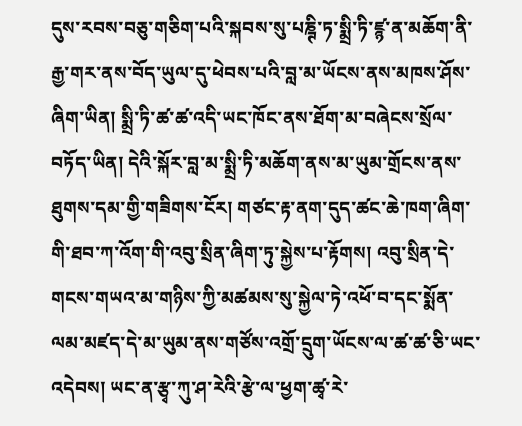དུས་རབས་བཅུ་གཅིག་པའི་སྐབས་སུ་པཎྚི་ཏ་སྨྲི་ཏི་ཛྙ་ན་མཆོག་ནི་རྒྱ་གར་ནས་བོད་ཡུལ་དུ་ཕེབས་པའི་བླ་མ་ཡོངས་ནས་མཁས་ཤོས་ཞིག་ཡིན། སྨྲི་ཏི་ཚ་ཚ་འདི་ཡང་ཁོང་ནས་ཐོག་མ་བཞེངས་སྲོལ་བཏོད་ཡིན། དེའི་སྐོར་བླ་མ་སྨྲི་ཏི་མཆོག་ནས་མ་ཡུམ་གྲོངས་ནས་ཐུགས་དམ་གྱི་གཟིགས་ངོར། གཙང་རྟ་ནག་དུད་ཚང་ཆེ་ཁག་ཞིག་གི་ཐབ་ཀ་འོག་གི་འབུ་སྲིན་ཞིག་ཏུ་སྐྱེས་པ་རྟོགས། འབུ་སྲིན་དེ་གངས་གཡའ་མ་གཉིས་ཀྱི་མཚམས་སུ་སྐྱེལ་ཏེ་འཕོ་བ་དང་སྨོན་ལམ་མཛད་དེ་མ་ཡུམ་ནས་གཙོས་འགྲོ་དྲུག་ཡོངས་ལ་ཚ་ཚ་ཅི་ཡང་འདེབས། ཡང་ན་རྩྭ་ཀུ་ཤ་རེའི་རྩེ་ལ་ཕྱག་ཚྭ་རེ་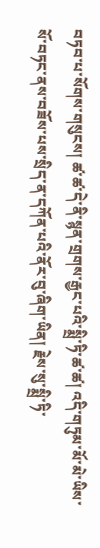བཏབ་པ་སོགས་གསུངས། ཚ་ཚ་དེ་ནི་སྙན་གྲགས་རྒྱང་པའི་སྨྲི་ཏི་ཚ་ཚ། འདི་གཏུམ་མོ་མེ་ཡིས་སོ་བཏང་ནས་བཟོས་པས་སྲིད་ན་དཀོན་པའི་ནོར་བུ་ཞིག་ཡིན། རྗེས་སུ་སྨྲི་ཏི་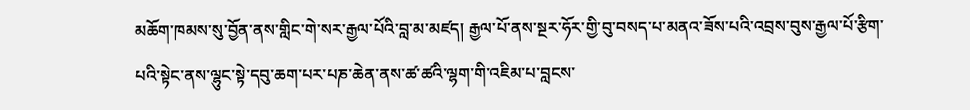མཆོག་ཁམས་སུ་བྱོན་ནས་གླིང་གེ་སར་རྒྱལ་པོའི་བླ་མ་མཛད། རྒྱལ་པོ་ནས་སྔར་ཧོར་གྱི་བུ་བསད་པ་མནའ་ཟོས་པའི་འབྲས་བུས་རྒྱལ་པོ་རྩིག་པའི་སྟེང་ནས་ལྷུང་སྟེ་དབུ་ཆག་པར་པཎ་ཆེན་ནས་ཚ་ཚའི་ལྷག་གི་འཇིམ་པ་བླངས་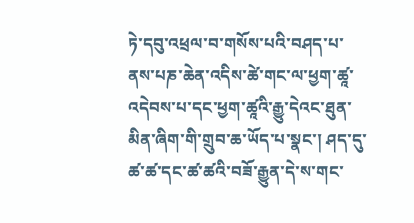ཏེ་དབུ་འཕྲལ་བ་གསོས་པའི་བཤད་པ་ནས་པཎ་ཆེན་འདིས་ཚེ་གང་ལ་ཕྱག་ཚཱ་འདེབས་པ་དང་ཕྱག་ཚཱའི་རྒྱུ་དེའང་ཐུན་མིན་ཞིག་གི་གྲུབ་ཆ་ཡོད་པ་སྣང་། ཤད་དུ་ཚ་ཚ་དང་ཚ་ཚའི་བཟོ་རྒྱུན་དེ་ས་གང་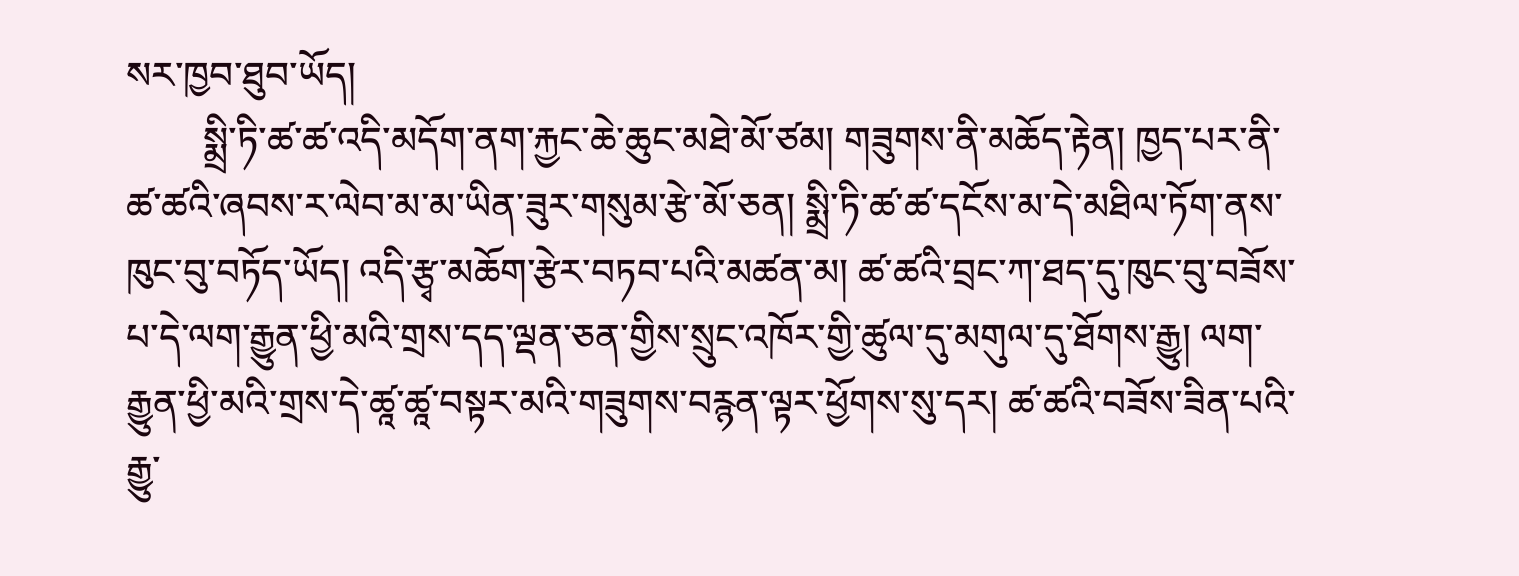སར་ཁྱབ་ཐུབ་ཡོད།
        སྨྲི་ཏི་ཚ་ཚ་འདི་མདོག་ནག་རྐྱང་ཆེ་ཆུང་མཐེ་མོ་ཙམ། གཟུགས་ནི་མཆོད་རྟེན། ཁྱད་པར་ནི་ཚ་ཚའི་ཞབས་ར་ལེབ་མ་མ་ཡིན་ཟུར་གསུམ་རྩེ་མོ་ཅན། སྨྲི་ཏི་ཚ་ཚ་དངོས་མ་དེ་མཐིལ་ཏོག་ནས་ཁུང་བུ་བཏོད་ཡོད། འདི་རྩྭ་མཆོག་རྩེར་བཏབ་པའི་མཚན་མ། ཚ་ཚའི་བྲང་ཀ་ཐད་དུ་ཁུང་བུ་བཟོས་པ་དེ་ལག་རྒྱུན་ཕྱི་མའི་གྲས་དད་ལྡན་ཅན་གྱིས་སྲུང་འཁོར་གྱི་ཚུལ་དུ་མགུལ་དུ་ཐོགས་རྒྱུ། ལག་རྒྱུན་ཕྱི་མའི་གྲས་དེ་ཚཱ་ཚཱ་བསྟར་མའི་གཟུགས་བརྙན་ལྟར་ཕྱོགས་སུ་དར། ཚ་ཚའི་བཟོས་ཟིན་པའི་རྒྱུ་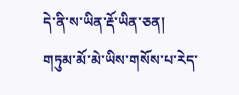དེ་ནི་ས་ཡིན་རྡོ་ཡིན་ཅན། གཏུམ་མོ་མེ་ཡིས་གསོས་པ་རེད་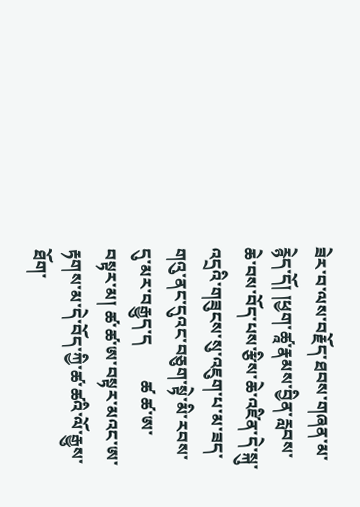ཟེར་བ་ལས་བརྗོད་ཐབས་གཞན་མ་རྙེད་དོ། །ཕྱག་ཚཱ་རྣམས་བྱིན་རླབས་ཆེ་བས་བོད་པས་རྩིས་ཆེ་འཛིན་དེ་སྐུ་འདྲའི་གཟུངས་སུ་འཇུག་པ་མ་ཟད་གའུ་ནང་དུའང་བཅུག་སྟེ་མི་རབས་དུ་མར་བརྒྱུད་ད        ཚ ཚ་ཨ་བསྟར་མ། ཚ་ཚ་ཨ་བསྟར་མའང་ཨ་རྟགས་མ་དེ་བོད་ཀྱི་ཚ་ཚའི་ལོ་རྒྱུས་ཐོག་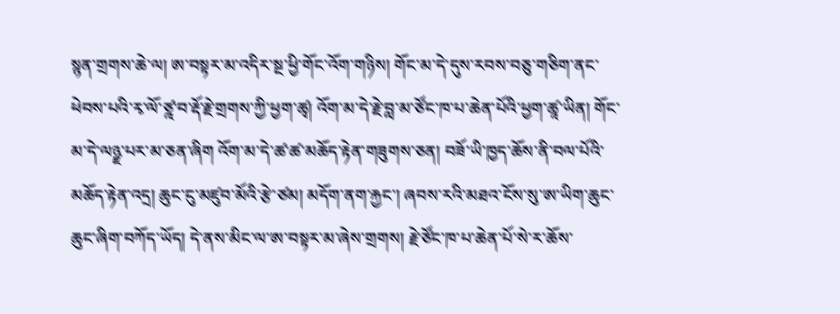སྙན་གྲགས་ཆེ་ལ། ཨ་བསྟར་མ་འདིར་སྔ་ཕྱི་གོང་འོག་གཉིས། གོང་མ་དེ་དུས་རབས་བཅུ་གཅིག་ནང་ཕེབས་པའི་རྭ་ལོ་ཙྰ་བ་རྡོ་རྗེ་གྲགས་ཀྱི་ཕྱག་ཚྭ། འོག་མ་དེ་རྗེ་བླ་མ་ཙོང་ཁ་པ་ཆེན་པོའི་ཕྱག་ཚཱ་ཡིན། གོང་མ་དེ་ལཉྫ་པར་མ་ཅན་ཞིག འོག་མ་དེ་ཚ་ཚ་མཆོད་རྟེན་གཟུགས་ཅན། བཟོ་ཡི་ཁྱད་ཆོས་ནི་བལ་པོའི་མཆོད་རྟེན་འདྲ། ཆུང་ངུ་མཛུབ་མོའི་རྩེ་ཙམ། མདོག་ནག་རྐྱང་། ཞབས་རའི་མཐའ་ངོས་སུ་ཨ་ཡིག་ཆུང་ཆུང་ཞིག་བཀོད་ཡོད། དེ་ནས་མིང་ལ་ཨ་བསྟར་མ་ཞེས་གྲགས། རྗེ་ཙོང་ཁ་པ་ཆེན་པོ་སེ་ར་ཆོས་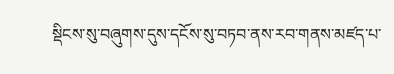སྡིངས་སུ་བཞུགས་དུས་དངོས་སུ་བཏབ་ནས་རབ་གནས་མཛད་པ་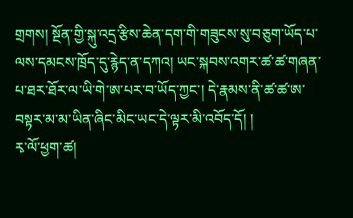གྲགས། སྔོན་གྱི་སྐུ་འདྲ་རྩིས་ཆེན་དག་གི་གཟུངས་སུ་བཅུག་ཡོད་པ་ལས་དམངས་ཁྲོད་དུ་རྙེད་ན་དཀའ། ཡང་སྐབས་འགར་ཚ་ཚ་གཞན་པ་ཐར་ཐོར་ལ་ཡི་གེ་ཨ་པར་བ་ཡོད་ཀྱང་། དེ་རྣམས་ནི་ཚ་ཚ་ཨ་བསྟར་མ་མ་ཡིན་ཞིང་མིང་ཡང་དེ་ལྟར་མི་འབོད་དོ། །
རྭ་ལོ་ཕྱག་ཚ།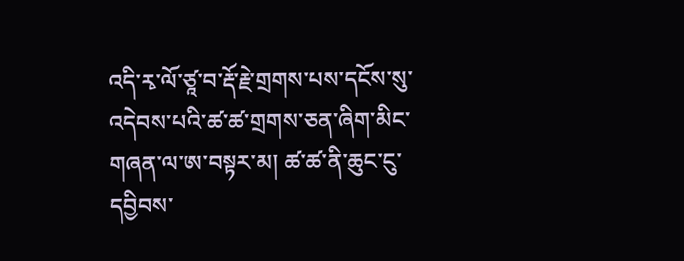འདི་རྭ་ལོ་ཙཱ་བ་རྡོ་རྗེ་གྲགས་པས་དངོས་སུ་འདེབས་པའི་ཚ་ཚ་གྲགས་ཅན་ཞིག་མིང་གཞན་ལ་ཨ་བསྟར་མ། ཚ་ཚ་ནི་ཆུང་ངུ་དབྱིབས་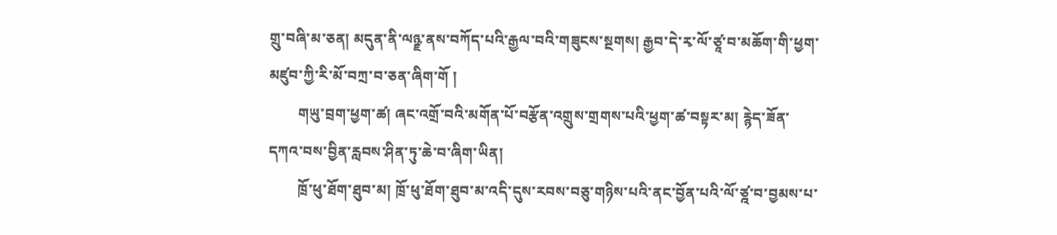གྲུ་བཞི་མ་ཅན། མདུན་ནི་ལཉྫ་ནས་བཀོད་པའི་རྒྱལ་བའི་གཟུངས་སྔགས། རྒྱབ་དེ་རྭ་ལོ་ཙཱ་བ་མཆོག་གི་ཕྱག་མཛུབ་ཀྱི་རི་མོ་བཀྲ་བ་ཅན་ཞིག་གོ །
        གཡུ་བྲག་ཕྱག་ཚ། ཞང་འགྲོ་བའི་མགོན་པོ་བརྩོན་འགྲུས་གྲགས་པའི་ཕྱག་ཚ་བསྟར་མ། རྙེད་ཟོན་དཀའ་བས་བྱིན་རླབས་ཤིན་ཏུ་ཆེ་བ་ཞིག་ཡིན།
        ཁྲོ་ཕུ་ཐོག་ཐུབ་མ། ཁྲོ་ཕུ་ཐོག་ཐུབ་མ་འདི་དུས་རབས་བཅུ་གཉིས་པའི་ནང་བྱོན་པའི་ལོ་ཙྰ་བ་བྱམས་པ་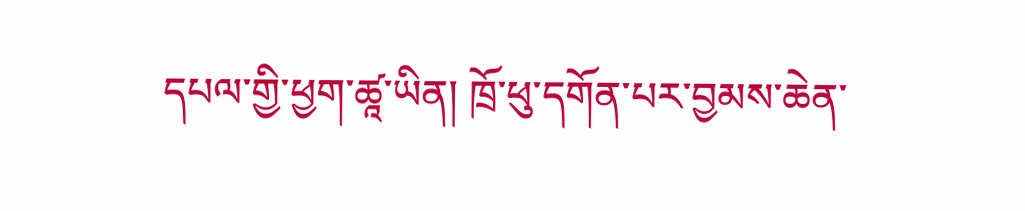དཔལ་གྱི་ཕྱག་ཚཱ་ཡིན། ཁྲོ་ཕུ་དགོན་པར་བྱམས་ཆེན་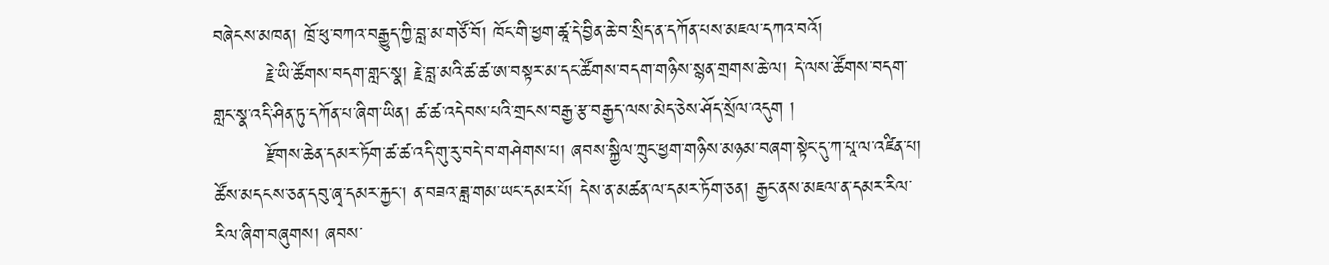བཞེངས་མཁན། ཁྲོ་ཕུ་བཀའ་བརྒྱུད་ཀྱི་བླ་མ་གཙོ་བོ། ཁོང་གི་ཕྱག་ཚཱ་དེ་བྱིན་ཆེ་བ་སྲིད་ན་དཀོན་པས་མཇལ་དཀའ་བའོ།
        རྗེ་ཡི་ཚོགས་བདག་གླང་སྣ། རྗེ་བླ་མའི་ཚ་ཚ་ཨ་བསྟར་མ་དང་ཚོགས་བདག་གཉིས་སྙན་གྲགས་ཆེ་ལ། དེ་ལས་ཚོགས་བདག་གླང་སྣ་འདི་ཤིན་ཏུ་དཀོན་པ་ཞིག་ཡིན། ཚ་ཚ་འདེབས་པའི་གྲངས་བརྒྱ་རྩ་བརྒྱད་ལས་མེད་ཅེས་ཤོད་སྲོལ་འདུག །
        རྫོགས་ཆེན་དམར་ཏོག་ཚ་ཚ་འདི་གུ་རུ་བདེ་བ་གཤེགས་པ། ཞབས་སྐྱིལ་ཀྲུང་ཕྱག་གཉིས་མཉམ་བཞག་སྟེང་དུ་ཀ་པཱ་ལ་འཛིན་པ། ཚོས་མདངས་ཅན་དབུ་ཞྭ་དམར་རྐྱང་། ན་བཟའ་ཟླ་གམ་ཡང་དམར་པོ། དེས་ན་མཚན་ལ་དམར་ཏོག་ཅན། རྒྱང་ནས་མཇལ་ན་དམར་རིལ་རིལ་ཞིག་བཞུགས། ཞབས་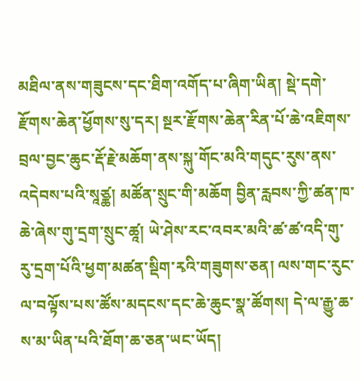མཐིལ་ནས་གཟུངས་དང་ཐིག་འགོད་པ་ཞིག་ཡིན། སྡེ་དགེ་རྫོགས་ཆེན་ཕྱོགས་སུ་དར། སྔར་རྫོགས་ཆེན་རིན་པོ་ཆེ་འཇིགས་བྲལ་བྱང་ཆུང་རྡོ་རྗེ་མཆོག་ནས་སྐུ་གོང་མའི་གདུང་རུས་ནས་འདེབས་པའི་སཱཙྪ། མཚོན་སྲུང་གི་མཆོག བྱིན་རླབས་ཀྱི་ཚན་ཁ་ཆེ་ཞེས་གུ་དྲག་སྲུང་ཚཱ། ཡེ་ཤེས་རང་འབར་མའི་ཚ་ཚ་འདི་གུ་རུ་དྲག་པོའི་ཕྱག་མཚན་སྡིག་རྭའི་གཟུགས་ཅན། ལས་གང་རུང་ལ་བལྟོས་པས་ཚོས་མདངས་དང་ཆེ་ཆུང་སྣ་ཚོགས། དེ་ལ་རྒྱུ་ཆ་ས་མ་ཡིན་པའི་ཐོག་ཆ་ཅན་ཡང་ཡོད།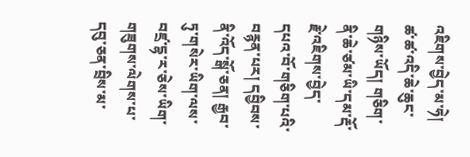འཇིགས་བྱེད་མ་ཧེ། ཚ་ཚ་འདི་ཆེ་ཆུང་གཉིས་ཡོད། གཅིག་ནི་ཆེ་ཙམ་ཡི་དམ་རྡོ་རྗེ་འཇིགས་བྱེད་དཔའ་བོ་གཅིག་པའི་བརྙན་པར། དབྱིབས་ནི་འོད་སྒོ་ཅན། རྒྱབ་ཏུ་གསེར་ཡིག་ལས་བཛྲ་དྷ་ར་ཅེས་ཡིག་གཟུགས་ལེགས་པ་དབུ་ཅན་བྲིས་མ་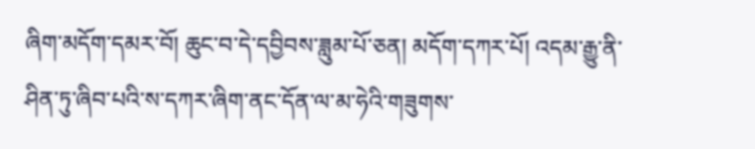ཞིག་མདོག་དམར་བོ། ཆུང་བ་དེ་དབྱིབས་ཟླུམ་པོ་ཅན། མདོག་དཀར་པོ། འདམ་རྒྱུ་ནི་ཤིན་ཏུ་ཞིབ་པའི་ས་དཀར་ཞིག་ནང་དོན་ལ་མ་ཧེའི་གཟུགས་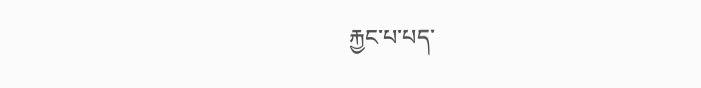རྐྱང་པ་པད་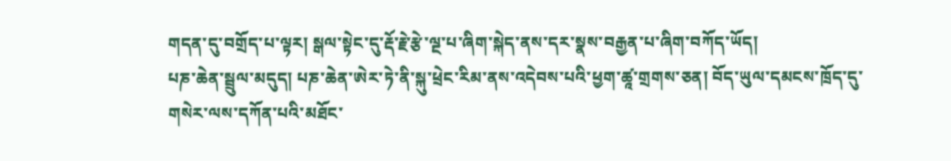གདན་དུ་བགྲོད་པ་ལྟར། སྒལ་སྟེང་དུ་རྡོ་རྗེ་རྩེ་ལྔ་པ་ཞིག་སྐེད་ནས་དར་སྣས་བརྒྱན་པ་ཞིག་བཀོད་ཡོད།
པཎ་ཆེན་སྦྲུལ་མདུད། པཎ་ཆེན་ཨེར་ཏེ་ནི་སྐུ་ཕྲེང་རིམ་ནས་འདེབས་པའི་ཕྱག་ཚཱ་གྲགས་ཅན། བོད་ཡུལ་དམངས་ཁྲོད་དུ་གསེར་ལས་དཀོན་པའི་མཐོང་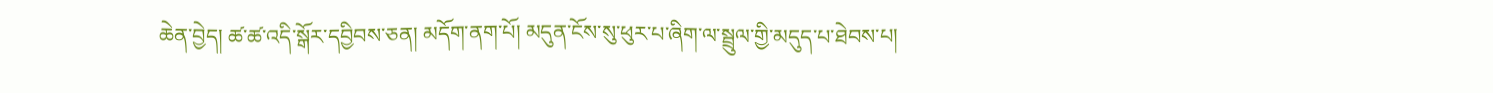ཆེན་བྱེད། ཚ་ཚ་འདི་སྒོར་དབྱིབས་ཅན། མདོག་ནག་པོ། མདུན་ངོས་སུ་ཕུར་པ་ཞིག་ལ་སྦྲུལ་གྱི་མདུད་པ་ཐེབས་པ།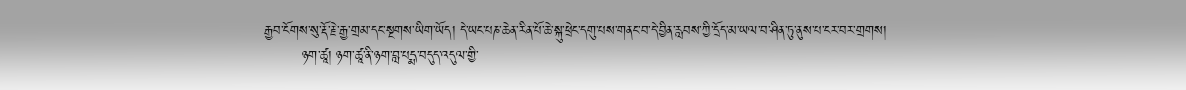རྒྱབ་ངོགས་སུ་རྡོ་རྗེ་རྒྱ་གྲམ་དང་སྔགས་ཡིག་ཡོད། དེ་ཡང་པཎ་ཆེན་རིན་པོ་ཆེ་སྐུ་ཕྲེང་དགུ་པས་གནང་བ་དེ་བྱིན་རླབས་ཀྱི་དྲོད་མ་ཡལ་བ་ཤིན་ཏུ་ནུས་པ་ངར་བར་གྲགས།
        ཉག་ཚཱ། ཉག་ཚཱ་ནི་ཉག་བླ་པདྨ་བདུད་འདུལ་གྱི་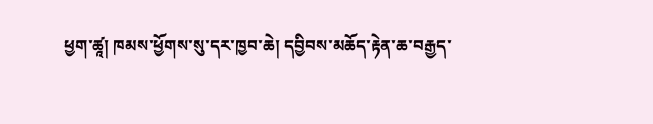ཕྱག་ཚཱ། ཁམས་ཕྱོགས་སུ་དར་ཁྱབ་ཆེ། དབྱིབས་མཆོད་རྟེན་ཆ་བརྒྱད་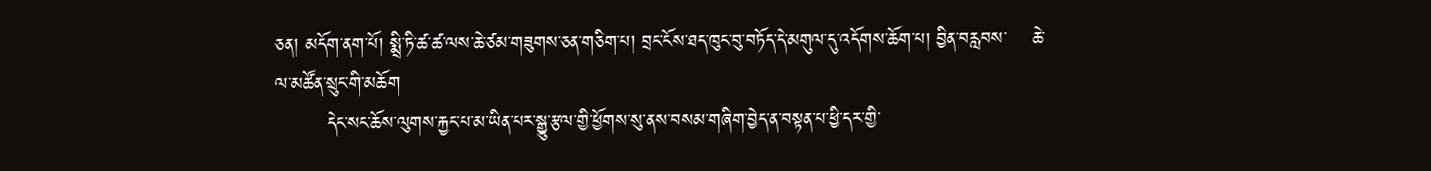ཅན། མདོག་ནག་པོ། སྨྲི་ཏི་ཚ་ཚ་ལས་ཆེ་ཙམ་གཟུགས་ཅན་གཅིག་པ། བྲང་ངོས་ཐད་ཁུང་བུ་བཏོད་དེ་མགུལ་དུ་འདོགས་ཆོག་པ། བྱིན་བརླབས་    ཆེ་ལ་མཚོན་སྲུང་གི་མཆོག
        དེང་སང་ཆོས་ལུགས་རྐྱང་པ་མ་ཡིན་པར་སྒྱུ་རྩལ་གྱི་ཕྱོགས་སུ་ནས་བསམ་གཞིག་བྱེད་ན་བསྟན་པ་ཕྱི་དར་གྱི་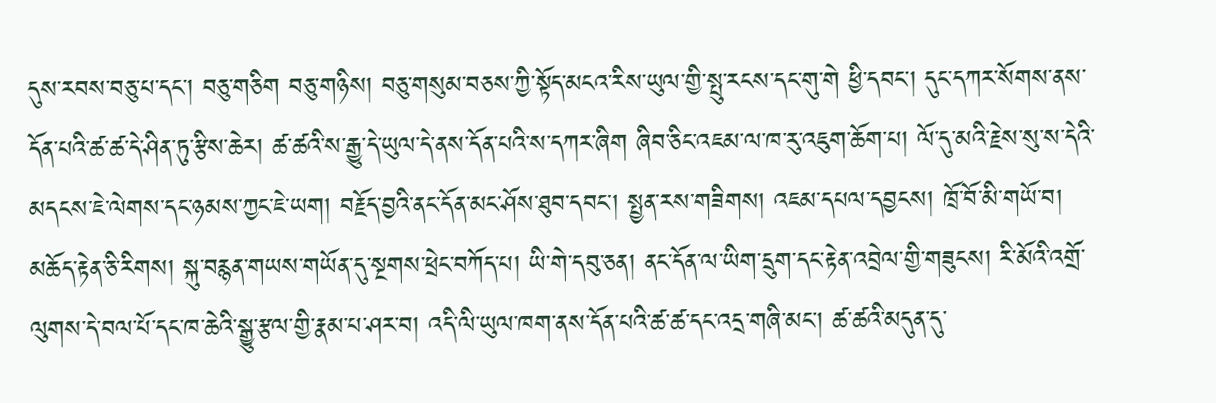དུས་རབས་བཅུ་པ་དང་། བཅུ་གཅིག བཅུ་གཉིས། བཅུ་གསུམ་བཅས་ཀྱི་སྟོད་མངའ་རིས་ཡུལ་གྱི་སྤུ་རངས་དང་གུ་གེ ཕྱི་དབང་། དུང་དཀར་སོགས་ནས་དོན་པའི་ཚ་ཚ་དེ་ཤིན་ཏུ་རྩིས་ཆེར། ཚ་ཚའི་ས་རྒྱུ་དེ་ཡུལ་དེ་ནས་དོན་པའི་ས་དཀར་ཞིག ཞིབ་ཅིང་འཇམ་ལ་ཁ་རུ་འཇུག་ཆོག་པ། ལོ་དུ་མའི་རྗེས་སུ་ས་དེའི་མདངས་ཇེ་ལེགས་དང་ཉམས་ཀྱང་ཇེ་ཡག། བརྗོད་བྱའི་ནང་དོན་མང་ཤོས་ཐུབ་དབང་། སྤྱན་རས་གཟིགས། འཇམ་དཔལ་དབྱངས། ཁྲོ་བོ་མི་གཡོ་བ། མཆོད་རྟེན་ཅི་རིགས། སྐུ་བརྙན་གཡས་གཡོན་དུ་སྔགས་ཕྲེང་བཀོད་པ། ཡི་གེ་དབུ་ཅན། ནང་དོན་ལ་ཡིག་དྲུག་དང་རྟེན་འབྲེལ་གྱི་གཟུངས། རི་མོའི་འགྲོ་ལུགས་དེ་བལ་པོ་དང་ཁ་ཆེའི་སྒྱུ་རྩལ་གྱི་རྣམ་པ་ཤར་བ། འདི་ལི་ཡུལ་ཁག་ནས་དོན་པའི་ཚ་ཚ་དང་འདྲ་གཞི་མང་། ཚ་ཚའི་མདུན་དུ་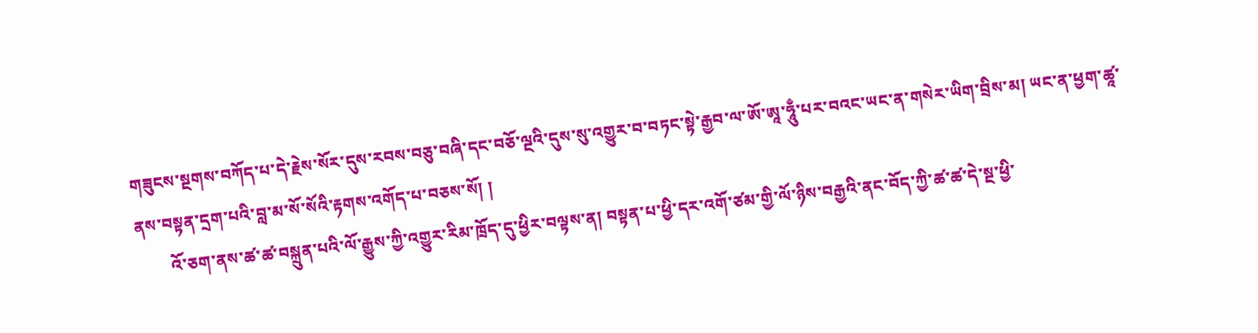གཟུངས་སྔགས་བཀོད་པ་དེ་རྗེས་སོར་དུས་རབས་བཅུ་བཞི་དང་བཅོ་ལྔའི་དུས་སུ་འགྱུར་བ་བཏང་སྟེ་རྒྱབ་ལ་ཨོ་ཨཱ་ཧཱུྃ་པར་བའང་ཡང་ན་གསེར་ཡིག་བྲིས་མ། ཡང་ན་ཕྱག་ཚཱ་ནས་བསྟན་དྲག་པའི་བླ་མ་སོ་སོའི་རྟགས་འགོད་པ་བཅས་སོ། །
        འོ་ཅག་ནས་ཚ་ཚ་བསྐྲུན་པའི་ལོ་རྒྱུས་ཀྱི་འགྱུར་རིམ་ཁྲོད་དུ་ཕྱིར་བལྟས་ན། བསྟན་པ་ཕྱི་དར་འགོ་ཙམ་གྱི་ལོ་ཉིས་བརྒྱའི་ནང་བོད་ཀྱི་ཚ་ཚ་དེ་སྔ་ཕྱི་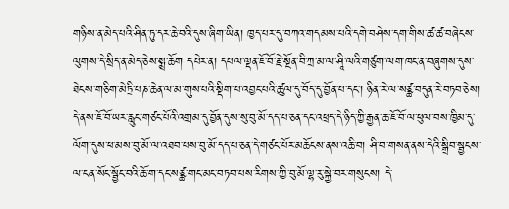གཉིས་ན་མེད་པའི་ཤིན་ཏུ་དར་ཆེ་བའི་དུས་ཞིག་ཡིན། ཁྱད་པར་དུ་བཀའ་གདམས་པའི་དགེ་བཤེས་དག་གིས་ཚ་ཚ་བཞེངས་ལུགས་དེ་སྲིད་ན་མེད་ཅེས་སྨྲ་ཆོག དཔེར་ན། དཔལ་ལྡན་ཇོ་བོ་རྗེ་སྔོན་བི་ཀྲ་མ་ལ་ཤཱི་ལའི་གཙུག་ལག་ཁང་ན་བཞུགས་དུས་ཐེངས་གཅིག་མེཏྲི་པཎ་ཆེན་ལ་མ་གུས་པའི་སྡིག་པ་འབྱང་པའི་ཚུལ་དུ་བོད་དུ་བྱོན་པ་དང་། ཉིན་རེ་ལ་སཙྪ་བདུན་རེ་བཏབ་ཅེས། དེ་ནས་ཇོ་བོ་ཡར་རླུང་གཙང་པོའི་འགྲམ་དུ་བྱོན་དུས་སུ་བུ་མོ་དད་པ་ཅན་དང་འཕྲད་དེ་ཉིད་ཀྱི་རྒྱན་ཆ་ཇོ་བོ་ལ་ཕུལ་བས་ཁྱིམ་དུ་ལོག་དུས་ཕ་མས་བུ་མོ་ལ་འཐབ་པས་བུ་མོ་དད་པ་ཅན་དེ་གཙང་པོར་མཆོངས་ནས་འཆི་བ། ཤི་བ་གསན་ནས་དེའི་སྒྲིབ་སྦྱངས་ལ་ངན་སོང་སྦྱོང་བའི་ཆོ་ག་དང་སཙྪ་གང་མང་བཏབ་པས་རིགས་ཀྱི་བུ་མོ་ལྷ་རུ་སྐྱེ་བར་གསུངས། དེ་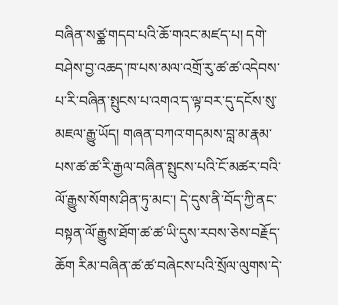བཞིན་སཙྪ་གདབ་པའི་ཆོ་གའང་མཛད་པ། དགེ་བཤེས་བྱ་འཆད་ཁ་པས་མལ་འགྲོ་རུ་ཚ་ཚ་འདེབས་པ་རི་བཞིན་སྤུངས་པ་འགའ་ད་ལྟ་བར་དུ་དངོས་སུ་མཇལ་རྒྱུ་ཡོད། གཞན་བཀའ་གདམས་བླ་མ་རྣམ་པས་ཚ་ཚ་རི་རྒྱལ་བཞིན་སྤུངས་པའི་ངོ་མཚར་བའི་ལོ་རྒྱུས་སོགས་ཤིན་ཏུ་མང་། དེ་དུས་ནི་བོད་ཀྱི་ནང་བསྟན་ལོ་རྒྱུས་ཐོག་ཚ་ཚ་ཡི་དུས་རབས་ཅེས་བརྗོད་ཆོག རིམ་བཞིན་ཚ་ཚ་བཞེངས་པའི་སྲོལ་ལུགས་དེ་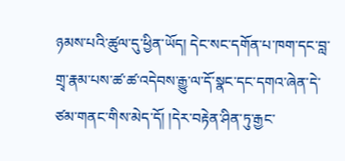ཉམས་པའི་ཚུལ་དུ་ཕྱིན་ཡོད། དེང་སང་དགོན་པ་ཁག་དང་བླ་གྲྭ་རྣམ་པས་ཚ་ཚ་འདེབས་རྒྱུ་ལ་དོ་སྣང་དང་དགའ་ཞེན་དེ་ཙམ་གནང་གིས་མེད་དོ། །དེར་བརྟེན་ཤིན་ཏུ་རྒྱང་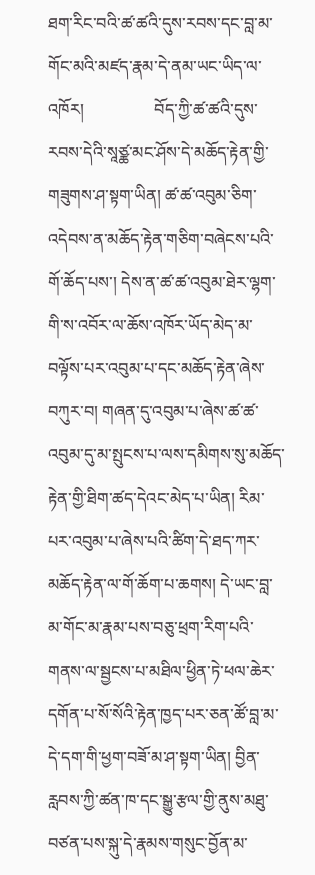ཐག་རིང་བའི་ཚ་ཚའི་དུས་རབས་དང་བླ་མ་གོང་མའི་མཛད་རྣམ་དེ་ནམ་ཡང་ཡིད་ལ་འཁོར།                 བོད་ཀྱི་ཚ་ཚའི་དུས་རབས་དེའི་སཱཙྪ་མང་ཤོས་དེ་མཆོད་རྟེན་གྱི་གཟུགས་ཤ་སྟག་ཡིན། ཚ་ཚ་འབུམ་ཅིག་འདེབས་ན་མཆོད་རྟེན་གཅིག་བཞེངས་པའི་གོ་ཆོད་པས་། དེས་ན་ཚ་ཚ་འབུམ་ཐེར་ལྷག་གི་ས་འབོར་ལ་ཆོས་འཁོར་ཡོད་མེད་མ་བལྟོས་པར་འབུམ་པ་དང་མཆོད་རྟེན་ཞེས་བཀུར་བ། གཞན་དུ་འབུམ་པ་ཞེས་ཚ་ཚ་འབུམ་དུ་མ་སྤུངས་པ་ལས་དམིགས་སུ་མཆོད་རྟེན་གྱི་ཐིག་ཚད་དེའང་མེད་པ་ཡིན། རིམ་པར་འབུམ་པ་ཞེས་པའི་ཚིག་དེ་ཐད་ཀར་མཆོད་རྟེན་ལ་གོ་ཆོག་པ་ཆགས། དེ་ཡང་བླ་མ་གོང་མ་རྣམ་པས་བཅུ་ཕྲག་རིག་པའི་གནས་ལ་སྦྱངས་པ་མཐིལ་ཕྱིན་ཏེ་ཕལ་ཆེར་དགོན་པ་སོ་སོའི་རྟེན་ཁྱད་པར་ཅན་ཚོ་བླ་མ་དེ་དག་གི་ཕྱག་བཟོ་མ་ཤ་སྟག་ཡིན། བྱིན་རླབས་ཀྱི་ཚན་ཁ་དང་སྒྱུ་རྩལ་གྱི་ནུས་མཐུ་བཙན་པས་སྐུ་དེ་རྣམས་གསུང་བྱོན་མ་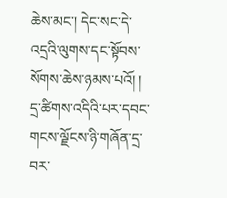ཆེས་མང་། དེང་སང་དེ་འདྲའི་ལུགས་དང་སྟོབས་སོགས་ཆེས་ཉམས་པའོ། །
དྲ་ཚིགས་འདིའི་པར་དབང་གངས་ལྗོངས་ཉི་གཞོན་དྲ་བར་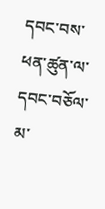དབང་བས་ཕན་ཚུན་ལ་དབང་བཅོལ་མ་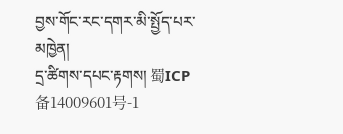བྱས་གོང་རང་དགར་མི་སྤྱོད་པར་མཁྱེན།
དྲ་ཚིགས་དཔང་རྟགས། 蜀ICP备14009601号-1